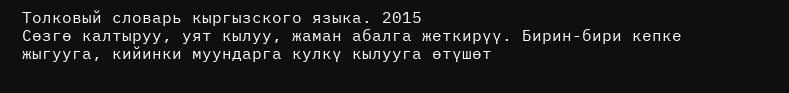Толковый словарь кыргызского языка. 2015
Сөзгө калтыруу, уят кылуу, жаман абалга жеткирүү. Бирин-бири кепке жыгууга, кийинки муундарга кулкү кылууга өтүшөт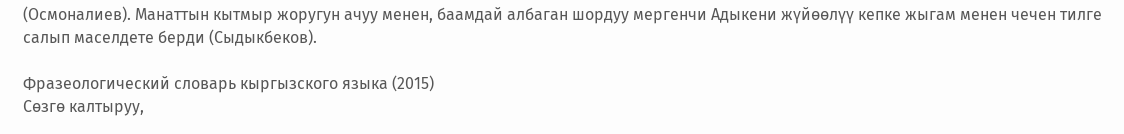(Осмоналиев). Манаттын кытмыр жоругун ачуу менен, баамдай албаган шордуу мергенчи Адыкени жүйөөлүү кепке жыгам менен чечен тилге салып маселдете берди (Сыдыкбеков).

Фразеологический словарь кыргызского языка (2015)
Сөзгө калтыруу,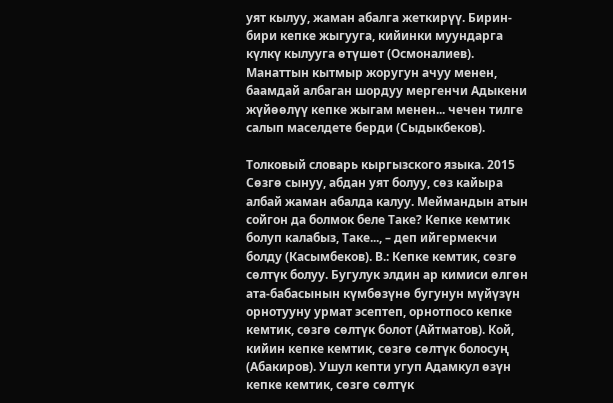уят кылуу, жаман абалга жеткирүү. Бирин-бири кепке жыгууга, кийинки муундарга күлкү кылууга өтүшөт (Осмоналиев). Манаттын кытмыр жоругун ачуу менен, баамдай албаган шордуу мергенчи Адыкени жүйөөлүү кепке жыгам менен... чечен тилге салып маселдете берди (Сыдыкбеков).

Толковый словарь кыргызского языка. 2015
Сөзгө сынуу, абдан уят болуу, сөз кайыра албай жаман абалда калуу. Меймандын атын сойгон да болмок беле Таке? Кепке кемтик болуп калабыз, Таке..., – деп ийгермекчи болду (Касымбеков). В.: Кепке кемтик, сөзгө сөлтүк болуу. Бугулук элдин ар кимиси өлгөн ата-бабасынын күмбөзүнө бугунун мүйүзүн орнотууну урмат эсептеп, орнотпосо кепке кемтик, сөзгө сөлтүк болот (Айтматов). Кой, кийин кепке кемтик, сөзгө сөлтүк болосуң (Абакиров). Ушул кепти угуп Адамкул өзүн кепке кемтик, сөзгө сөлтүк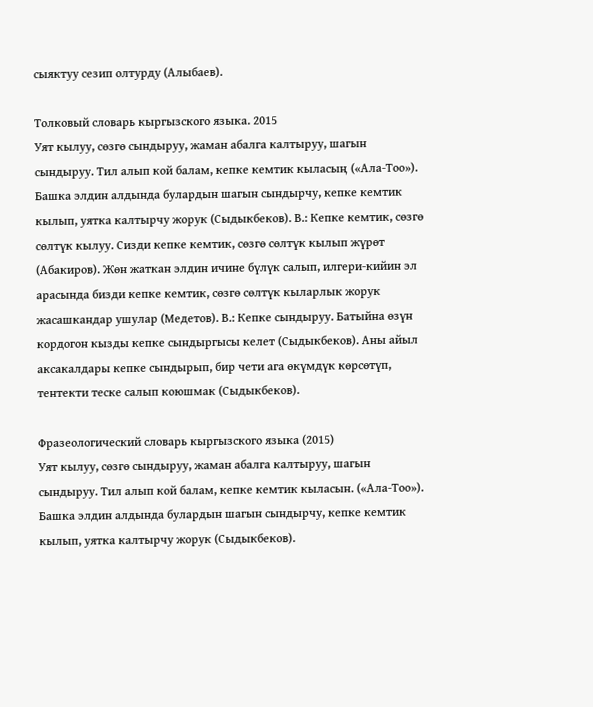сыяктуу сезип олтурду (Алыбаев).

Толковый словарь кыргызского языка. 2015
Уят кылуу, сөзгө сындыруу, жаман абалга калтыруу, шагын сындыруу. Тил алып кой балам, кепке кемтик кыласың («Ала-Тоо»). Башка элдин алдында булардын шагын сындырчу, кепке кемтик кылып, уятка калтырчу жорук (Сыдыкбеков). В.: Кепке кемтик, сөзгө сөлтүк кылуу. Сизди кепке кемтик, сөзгө сөлтүк кылып жүрөт (Абакиров). Жөн жаткан элдин ичине бүлүк салып, илгери-кийин эл арасында бизди кепке кемтик, сөзгө сөлтүк кыларлык жорук жасашкандар ушулар (Медетов). В.: Кепке сындыруу. Батыйна өзүн кордогон кызды кепке сындыргысы келет (Сыдыкбеков). Аны айыл аксакалдары кепке сындырып, бир чети ага өкүмдүк көрсөтүп, тентекти теске салып коюшмак (Сыдыкбеков).

Фразеологический словарь кыргызского языка (2015)
Уят кылуу, сөзгө сындыруу, жаман абалга калтыруу, шагын сындыруу. Тил алып кой балам, кепке кемтик кыласын. («Ала-Тоо»). Башка элдин алдында булардын шагын сындырчу, кепке кемтик кылып, уятка калтырчу жорук (Сыдыкбеков).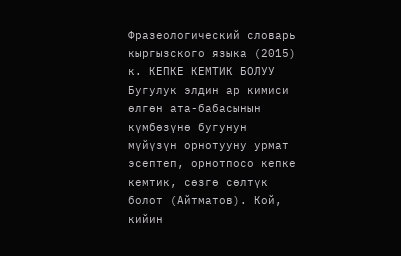Фразеологический словарь кыргызского языка (2015)
к. КЕПКЕ КЕМТИК БОЛУУ Бугулук элдин ар кимиси өлгөн ата-бабасынын күмбөзүнө бугунун мүйүзүн орнотууну урмат эсептеп, орнотпосо кепке кемтик, сөзгө сөлтүк болот (Айтматов). Кой, кийин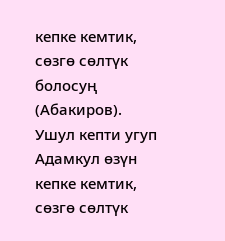кепке кемтик, сөзгө сөлтүк болосуң (Абакиров). Ушул кепти угуп Адамкул өзүн кепке кемтик, сөзгө сөлтүк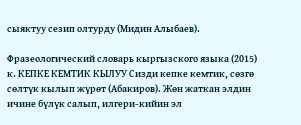сыяктуу сезип олтурду (Мидин Алыбаев).

Фразеологический словарь кыргызского языка (2015)
к. КЕПКЕ КЕМТИК КЫЛУУ Сизди кепке кемтик, сөзгө сөлтүк кылып жүрөт (Абакиров). Жөн жаткан элдин ичине бүлүк салып, илгери-кийин эл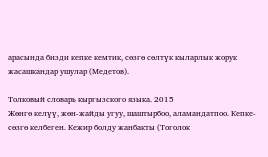арасында бизди кепке кемтик, сөзгө сөлтүк кыларлык жорук жасашкандар ушулар (Медетов).

Толковый словарь кыргызского языка. 2015
Жөнгө келүү, жөн-жайды угуу, шаштырбоо, аламандатпоо. Кепке-сөзгө келбеген. Кежир болду жанбакты (Тоголок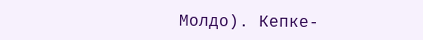Молдо). Кепке-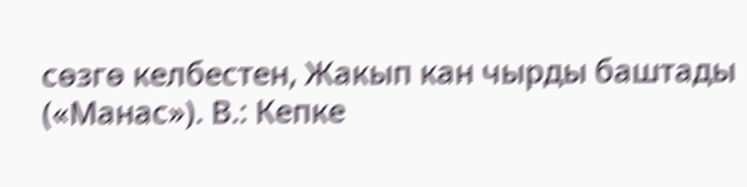сөзгө келбестен, Жакып кан чырды баштады («Манас»). В.: Кепке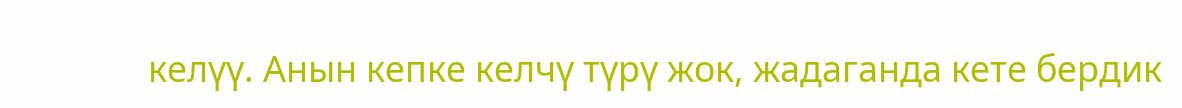келүү. Анын кепке келчү түрү жок, жадаганда кете бердик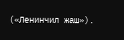(«Ленинчил жаш»).